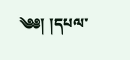༄༅། །དཔལ་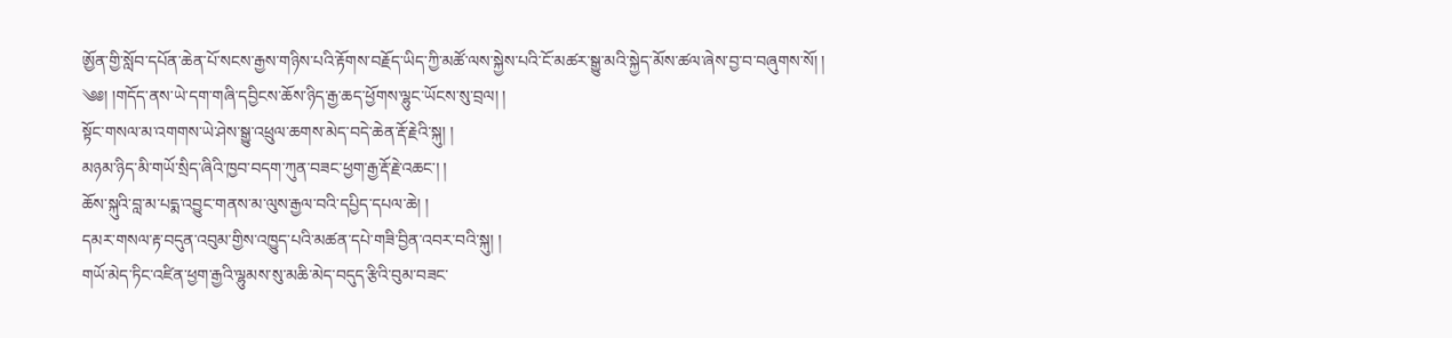ཨྱོན་གྱི་སློབ་དཔོན་ཆེན་པོ་སངས་རྒྱས་གཉིས་པའི་རྟོགས་བརྗོད་ཡིད་ཀྱི་མཚོ་ལས་སྐྱེས་པའི་ངོ་མཚར་སྒྱུ་མའི་སྐྱེད་མོས་ཚལ་ཞེས་བྱ་བ་བཞུགས་སོ། །
༄༅། །གདོད་ནས་ཡེ་དག་གཞི་དབྱིངས་ཆོས་ཉིད་རྒྱ་ཆད་ཕྱོགས་ལྷུང་ཡོངས་སུ་བྲལ། །
སྟོང་གསལ་མ་འགགས་ཡེ་ཤེས་སྒྱུ་འཕྲུལ་ཆགས་མེད་བདེ་ཆེན་རྡོ་རྗེའི་སྐུ། །
མཉམ་ཉིད་མི་གཡོ་སྲིད་ཞིའི་ཁྱབ་བདག་ཀུན་བཟང་ཕྱག་རྒྱ་རྡོ་རྗེ་འཆང་། །
ཆོས་སྐུའི་བླ་མ་པདྨ་འབྱུང་གནས་མ་ལུས་རྒྱལ་བའི་དཔྱིད་དཔལ་ཆེ། །
དམར་གསལ་རྟ་བདུན་འབུམ་གྱིས་འཁྱུད་པའི་མཚན་དཔེ་གཟི་བྱིན་འབར་བའི་སྐུ། །
གཡོ་མེད་ཏིང་འཛིན་ཕྱག་རྒྱའི་ལྷུམས་སུ་མཆི་མེད་བདུད་རྩིའི་བུམ་བཟང་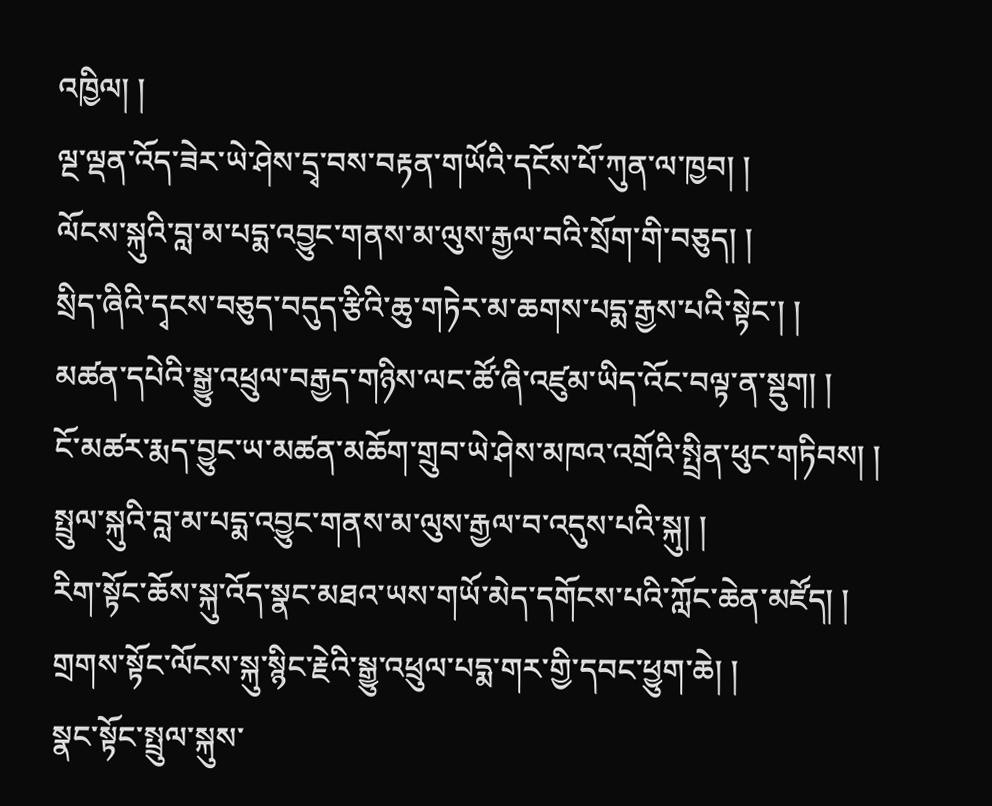འཁྱིལ། །
ལྔ་ལྡན་འོད་ཟེར་ཡེ་ཤེས་དྲྭ་བས་བརྟན་གཡོའི་དངོས་པོ་ཀུན་ལ་ཁྱབ། །
ལོངས་སྐུའི་བླ་མ་པདྨ་འབྱུང་གནས་མ་ལུས་རྒྱལ་བའི་སྲོག་གི་བཅུད། །
སྲིད་ཞིའི་དྭངས་བཅུད་བདུད་རྩིའི་ཆུ་གཏེར་མ་ཆགས་པདྨ་རྒྱས་པའི་སྟེང་། །
མཚན་དཔེའི་སྒྱུ་འཕྲུལ་བརྒྱད་གཉིས་ལང་ཚོ་ཞི་འཛུམ་ཡིད་འོང་བལྟ་ན་སྡུག། །
ངོ་མཚར་རྨད་བྱུང་ཡ་མཚན་མཆོག་གྲུབ་ཡེ་ཤེས་མཁའ་འགྲོའི་སྤྲིན་ཕུང་གཏིབས། །
སྤྲུལ་སྐུའི་བླ་མ་པདྨ་འབྱུང་གནས་མ་ལུས་རྒྱལ་བ་འདུས་པའི་སྐུ། །
རིག་སྟོང་ཆོས་སྐུ་འོད་སྣང་མཐའ་ཡས་གཡོ་མེད་དགོངས་པའི་ཀློང་ཆེན་མཛོད། །
གྲགས་སྟོང་ལོངས་སྐུ་སྙིང་རྗེའི་སྒྱུ་འཕྲུལ་པདྨ་གར་གྱི་དབང་ཕྱུག་ཆེ། །
སྣང་སྟོང་སྤྲུལ་སྐུས་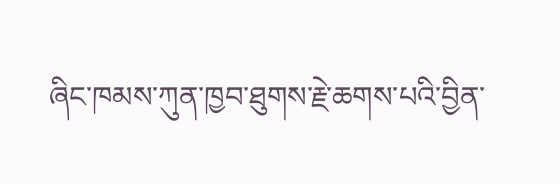ཞིང་ཁམས་ཀུན་ཁྱབ་ཐུགས་རྗེ་ཆགས་པའི་བྱིན་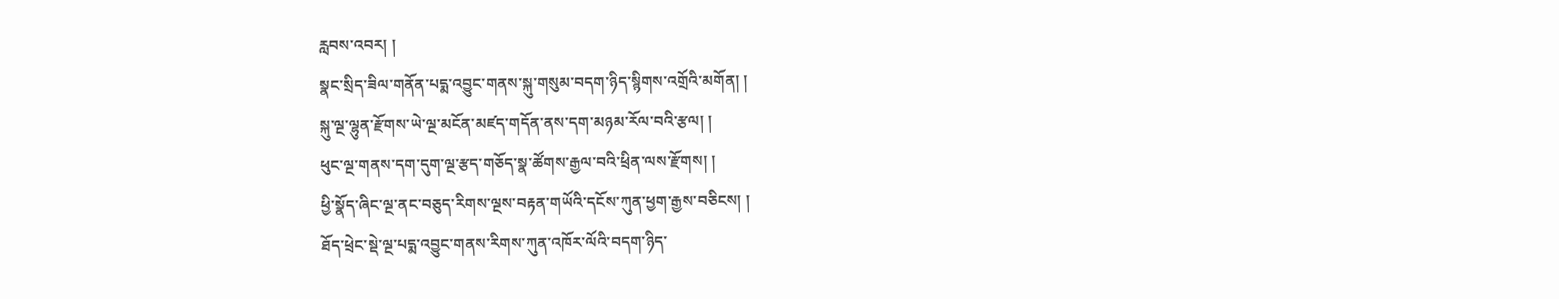རླབས་འབར། །
སྣང་སྲིད་ཟིལ་གནོན་པདྨ་འབྱུང་གནས་སྐུ་གསུམ་བདག་ཉིད་སྙིགས་འགྲོའི་མགོན། །
སྐུ་ལྔ་ལྷུན་རྫོགས་ཡེ་ལྔ་མངོན་མཛད་གདོན་ནས་དག་མཉམ་རོལ་བའི་རྩལ། །
ཕུང་ལྔ་གནས་དག་དུག་ལྔ་རྩད་གཅོད་སྣ་ཚོགས་རྒྱལ་བའི་ཕྲིན་ལས་རྫོགས། །
ཕྱི་སྣོད་ཞིང་ལྔ་ནང་བཅུད་རིགས་ལྔས་བརྟན་གཡོའི་དངོས་ཀུན་ཕྱག་རྒྱས་བཅིངས། །
ཐོད་ཕྲེང་སྡེ་ལྔ་པདྨ་འབྱུང་གནས་རིགས་ཀུན་འཁོར་ལོའི་བདག་ཉིད་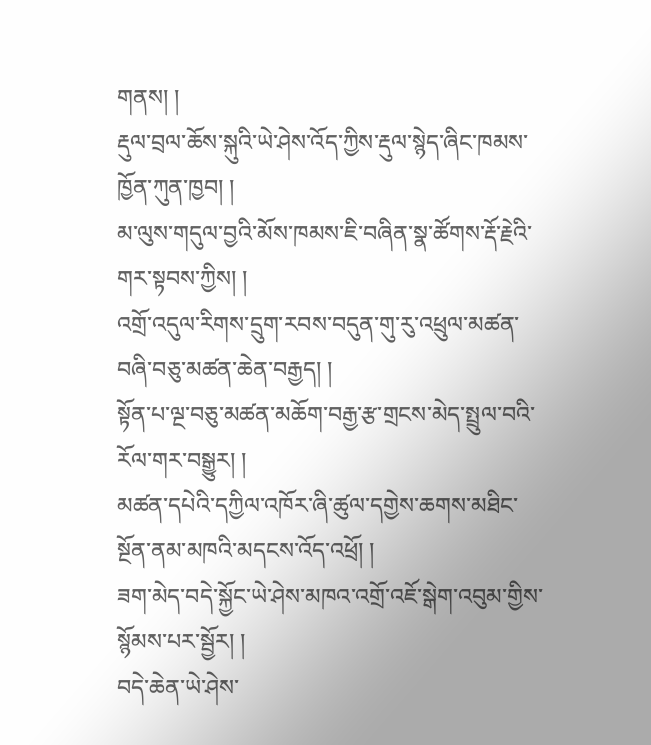གནས། །
རྡུལ་བྲལ་ཆོས་སྐུའི་ཡེ་ཤེས་འོད་ཀྱིས་རྡུལ་སྙེད་ཞིང་ཁམས་ཁྱོན་ཀུན་ཁྱབ། །
མ་ལུས་གདུལ་བྱའི་མོས་ཁམས་ཇི་བཞིན་སྣ་ཚོགས་རྡོ་རྗེའི་གར་སྟབས་ཀྱིས། །
འགྲོ་འདུལ་རིགས་དྲུག་རབས་བདུན་གུ་རུ་འཕྲུལ་མཚན་བཞི་བཅུ་མཚན་ཆེན་བརྒྱད། །
སྟོན་པ་ལྔ་བཅུ་མཚན་མཆོག་བརྒྱ་རྩ་གྲངས་མེད་སྤྲུལ་བའི་རོལ་གར་བསྒྱུར། །
མཚན་དཔེའི་དཀྱིལ་འཁོར་ཞི་ཚུལ་དགྱེས་ཆགས་མཐིང་སྔོན་ནམ་མཁའི་མདངས་འོད་འཕྲོ། །
ཟག་མེད་བདེ་སྐྱོང་ཡེ་ཤེས་མཁའ་འགྲོ་འཇོ་སྒེག་འབུམ་གྱིས་སྙོམས་པར་སྦྱོར། །
བདེ་ཆེན་ཡེ་ཤེས་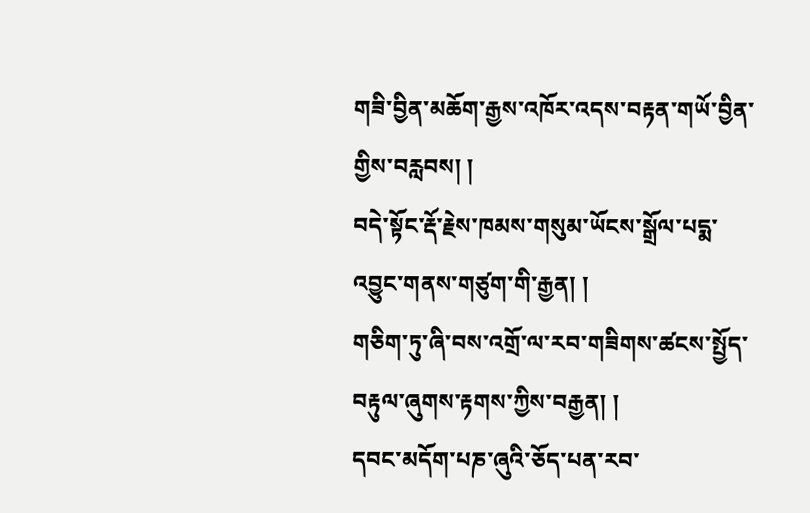གཟི་བྱིན་མཆོག་རྒྱས་འཁོར་འདས་བརྟན་གཡོ་བྱིན་གྱིས་བརླབས། །
བདེ་སྟོང་རྡོ་རྗེས་ཁམས་གསུམ་ཡོངས་སྒྲོལ་པདྨ་འབྱུང་གནས་གཙུག་གི་རྒྱན། །
གཅིག་ཏུ་ཞི་བས་འགྲོ་ལ་རབ་གཟིགས་ཚངས་སྤྱོད་བརྟུལ་ཞུགས་རྟགས་ཀྱིས་བརྒྱན། །
དབང་མདོག་པཎ་ཞུའི་ཅོད་པན་རབ་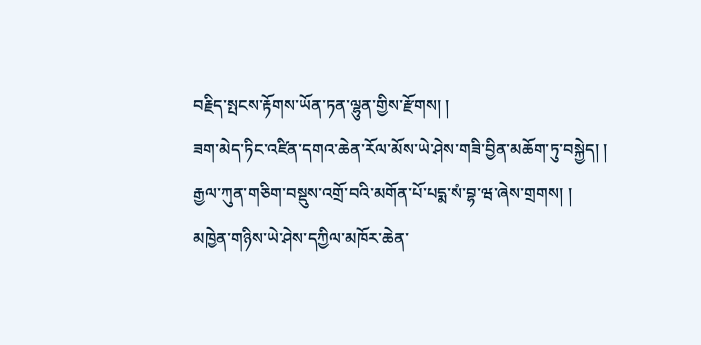བརྗིད་སྤངས་རྟོགས་ཡོན་ཏན་ལྷུན་གྱིས་རྫོགས། །
ཟག་མེད་ཏིང་འཛིན་དགའ་ཆེན་རོལ་མོས་ཡེ་ཤེས་གཟི་བྱིན་མཆོག་ཏུ་བསྐྱེད། །
རྒྱལ་ཀུན་གཅིག་བསྡུས་འགྲོ་བའི་མགོན་པོ་པདྨ་སཾ་བྷ་ཝ་ཞེས་གྲགས། །
མཁྱེན་གཉིས་ཡེ་ཤེས་དཀྱིལ་མཁོར་ཆེན་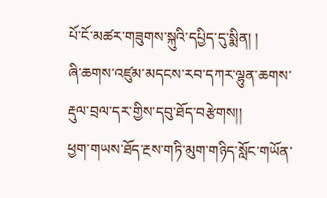པོ་ངོ་མཚར་གཟུགས་སྐུའི་དཔྱིད་དུ་སྨིན། །
ཞི་ཆགས་འཛུམ་མདངས་རབ་དཀར་ལྷུན་ཆགས་རྡུལ་བྲལ་དར་གྱིས་དབུ་ཐོད་བརྩེགས།།
ཕྱག་གཡས་ཐོད་རྔས་གཏི་མུག་གཉིད་སློང་གཡོན་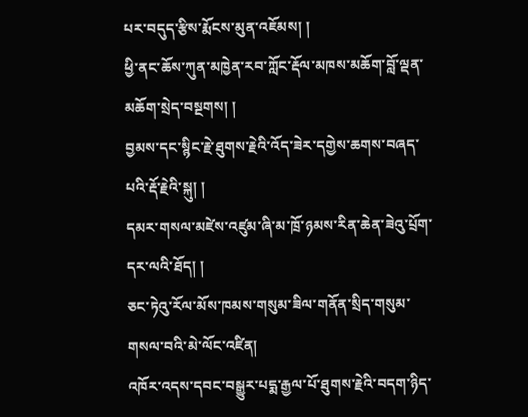པར་བདུད་རྩིས་རྨོངས་མུན་འཇོམས། །
ཕྱི་ནང་ཆོས་ཀུན་མཁྱེན་རབ་ཀློང་རྡོལ་མཁས་མཆོག་བློ་ལྡན་མཆོག་སྲེད་བསྔགས། །
བྱམས་དང་སྙིང་རྗེ་ཐུགས་རྗེའི་འོད་ཟེར་དགྱེས་ཆགས་བཞད་པའི་རྡོ་རྗེའི་སྐུ། །
དམར་གསལ་མཛེས་འཛུམ་ཞི་མ་ཁྲོ་ཉམས་རིན་ཆེན་ཟེའུ་པྲོག་དར་ལའི་ཐོད། །
ཅང་ཏེའུ་རོལ་མོས་ཁམས་གསུམ་ཟིལ་གནོན་སྲིད་གསུམ་གསལ་བའི་མེ་ལོང་འཛིན།
འཁོར་འདས་དབང་བསྒྱུར་པདྨ་རྒྱལ་པོ་ཐུགས་རྗེའི་བདག་ཉིད་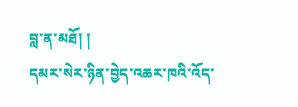བླ་ན་མཐོ། །
དམར་སེར་ཉིན་བྱེད་འཆར་ཁའི་འོད་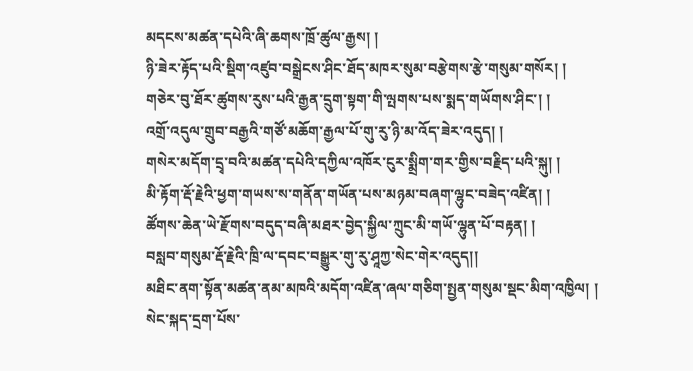མདངས་མཚན་དཔེའི་ཞི་ཆགས་ཁྲོ་ཚུལ་རྒྱས། །
ཉི་ཟེར་རྟོད་པའི་སྡིག་འཛུབ་བསྒྲེངས་ཤིང་ཐོད་མཁར་སུམ་བརྩེགས་རྩེ་གསུམ་གསོར། །
གཅེར་བུ་ཐོར་ཚུགས་རུས་པའི་རྒྱན་དྲུག་སྟག་གི་ལྤགས་པས་སྨད་གཡོགས་ཤིང་། །
འགྲོ་འདུལ་གྲུབ་བརྒྱའི་གཙོ་མཆོག་རྒྱལ་པོ་གུ་རུ་ཉི་མ་འོད་ཟེར་འདུད། །
གསེར་མདོག་དྲྭ་བའི་མཚན་དཔེའི་དཀྱིལ་འཁོར་ངུར་སྨྲིག་གར་གྱིས་བརྗིད་པའི་སྐུ། །
མི་རྟོག་རྡོ་རྗེའི་ཕྱག་གཡས་ས་གནོན་གཡོན་པས་མཉམ་བཞག་ལྷུང་བཟེད་འཛིན། །
ཚོགས་ཆེན་ཡེ་རྫོགས་བདུད་བཞི་མཐར་བྱེད་སྐྱིལ་ཀྲུང་མི་གཡོ་ལྷུན་པོ་བརྟན། །
བསླབ་གསུམ་རྡོ་རྗེའི་ཁྲི་ལ་དབང་བསྒྱུར་གུ་རུ་ཤཱཀྱ་སེང་གེར་འདུད།།
མཐིང་ནག་སྟོན་མཚན་ནམ་མཁའི་མདོག་འཛིན་ཞལ་གཅིག་སྤྱན་གསུམ་སྡང་མིག་འཁྱིལ། །
སེང་སྐད་དྲག་པོས་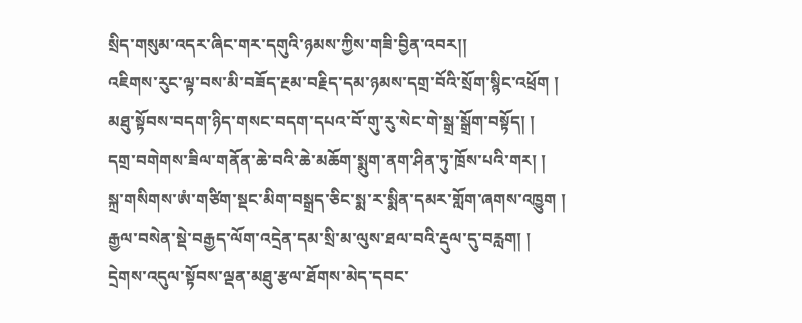སྲིད་གསུམ་འདར་ཞིང་གར་དགུའི་ཉམས་ཀྱིས་གཟི་བྱིན་འབར།།
འཇིགས་རུང་ལྟ་བས་མི་བཟོད་རྔམ་བརྗིད་དམ་ཉམས་དགྲ་བོའི་སྲོག་སྙིང་འཕྲོག །
མཐུ་སྟོབས་བདག་ཉིད་གསང་བདག་དཔའ་བོ་གུ་རུ་སེང་གེ་སྒྲ་སྒྲོག་བསྟོད། །
དགྲ་བགེགས་ཟིལ་གནོན་ཆེ་བའི་ཆེ་མཆོག་སྨུག་ནག་ཤིན་ཏུ་ཁྲོས་པའི་གར། །
སྐྲ་གསིགས་ཨཾ་གཙིག་སྡང་མིག་བསྒྲད་ཅིང་སྨ་ར་སྨིན་དམར་གློག་ཞགས་འཁྱུག །
རྒྱལ་བསེན་སྡེ་བརྒྱད་ལོག་འདྲེན་དམ་སྲི་མ་ལུས་ཐལ་བའི་རྡུལ་དུ་བརླག། །
དྲེགས་འདུལ་སྟོབས་ལྡན་མཐུ་རྩལ་ཐོགས་མེད་དབང་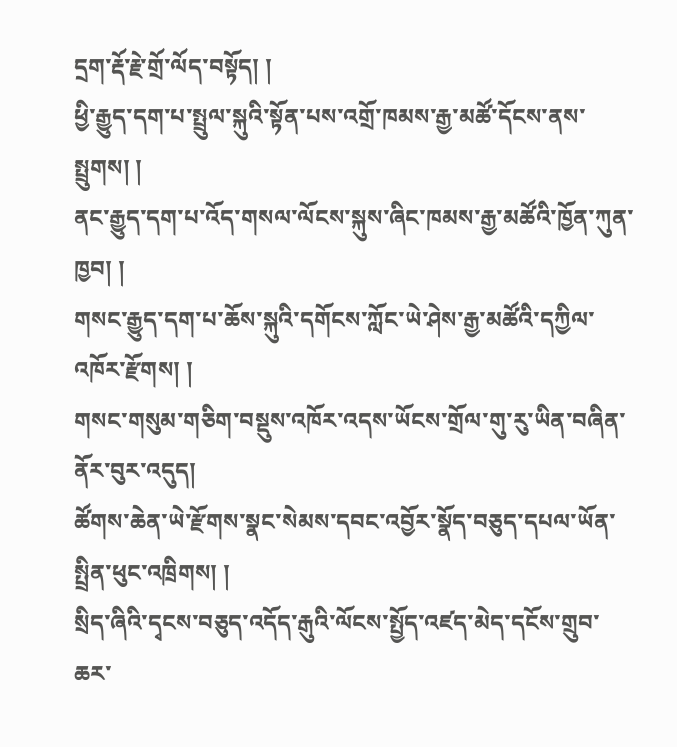དྲག་རྡོ་རྗེ་གྲོ་ལོད་བསྟོད། །
ཕྱི་རྒྱུད་དག་པ་སྤྲུལ་སྐུའི་སྟོན་པས་འགྲོ་ཁམས་རྒྱ་མཚོ་དོངས་ནས་སྤྲུགས། །
ནང་རྒྱུད་དག་པ་འོད་གསལ་ལོངས་སྐུས་ཞིང་ཁམས་རྒྱ་མཚོའི་ཁྱོན་ཀུན་ཁྱབ། །
གསང་རྒྱུད་དག་པ་ཆོས་སྐུའི་དགོངས་ཀློང་ཡེ་ཤེས་རྒྱ་མཚོའི་དཀྱིལ་འཁོར་རྫོགས། །
གསང་གསུམ་གཅིག་བསྡུས་འཁོར་འདས་ཡོངས་གྲོལ་གུ་རུ་ཡིན་བཞིན་ནོར་བུར་འདུད།
ཚོགས་ཆེན་ཡེ་རྫོགས་སྣང་སེམས་དབང་འབྱོར་སྣོད་བཅུད་དཔལ་ཡོན་སྤྲིན་ཕུང་འཁྲིགས། །
སྲིད་ཞིའི་དྭངས་བཅུད་འདོད་རྒུའི་ལོངས་སྤྱོད་འཛད་མེད་དངོས་གྲུབ་ཆར་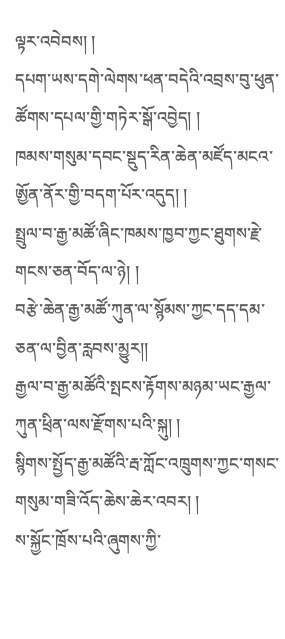ལྟར་འབེབས། །
དཔག་ཡས་དགེ་ལེགས་ཕན་བདེའི་འབྲས་བུ་ཕུན་ཚོགས་དཔལ་གྱི་གཏེར་སྒོ་འབྱེད། །
ཁམས་གསུམ་དབང་སྡུད་རིན་ཆེན་མཛོད་མངའ་ཨྱོན་ནོར་གྱི་བདག་པོར་འདུད། །
སྤྲུལ་བ་རྒྱ་མཚོ་ཞིང་ཁམས་ཁྱབ་ཀྱང་ཐུགས་རྗེ་གངས་ཅན་བོད་ལ་ཉེ། །
བརྩེ་ཆེན་རྒྱ་མཚོ་ཀུན་ལ་སྙོམས་ཀྱང་དད་དམ་ཅན་ལ་བྱིན་རླབས་མྱུར།།
རྒྱལ་བ་རྒྱ་མཚོའི་སྤངས་རྟོགས་མཉམ་ཡང་རྒྱལ་ཀུན་ཕྲིན་ལས་རྫོགས་པའི་སྐུ། །
སྙིགས་སྤྱོད་རྒྱ་མཚོའི་རྦ་ཀློང་འཁྲུགས་ཀྱང་གསང་གསུམ་གཟི་འོད་ཆེས་ཆེར་འབར། །
ས་སྐྱོང་ཁྲོས་པའི་ཞུགས་ཀྱི་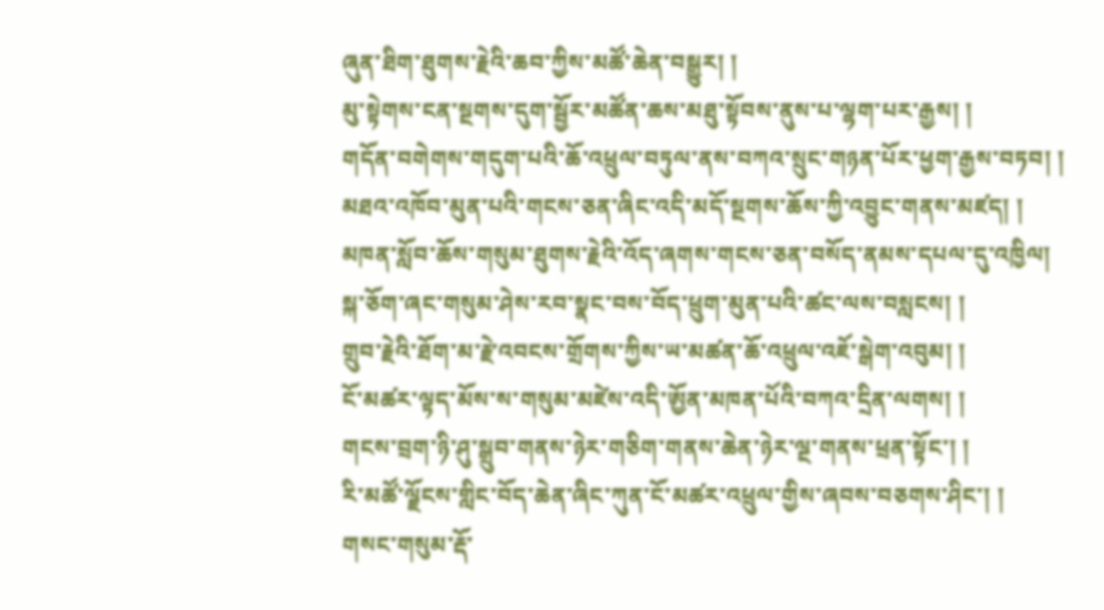ཞུན་ཐིག་ཐུགས་རྗེའི་ཆབ་ཀྱིས་མཚོ་ཆེན་བསྒྱུར། །
མུ་སྟེགས་ངན་སྔགས་དུག་སྦྱོར་མཚོན་ཆས་མཐུ་སྟོབས་ནུས་པ་ལྷག་པར་རྒྱས། །
གདོན་བགེགས་གདུག་པའི་ཆོ་འཕྲུལ་བཏུལ་ནས་བཀའ་སྲུང་གཉན་པོར་ཕྱག་རྒྱས་བཏབ། །
མཐའ་འཁོབ་མུན་པའི་གངས་ཅན་ཞིང་འདི་མདོ་སྔགས་ཆོས་ཀྱི་འབྱུང་གནས་མཛད། །
མཁན་སློབ་ཆོས་གསུམ་ཐུགས་རྗེའི་འོད་ཞགས་གངས་ཅན་བསོད་ནམས་དཔལ་དུ་འཁྱིལ།
སྐ་ཅོག་ཞང་གསུམ་ཤེས་རབ་སྣང་བས་བོད་ཕྲུག་མུན་པའི་ཚང་ལས་བསླངས། །
གྲུབ་རྗེའི་ཐོག་མ་རྗེ་འབངས་གྲོགས་ཀྱིས་ཡ་མཚན་ཆོ་འཕྲུལ་འཇོ་སྒེག་འབུམ། །
ངོ་མཚར་ལྟད་མོས་ས་གསུམ་མཛེས་འདི་ཨྱོན་མཁན་པོའི་བཀའ་དྲིན་ལགས། །
གངས་བྲག་ཉི་ཤུ་སྒྲུབ་གནས་ཉེར་གཅིག་གནས་ཆེན་ཉེར་ལྔ་གནས་ཕྲན་སྟོང་། །
རི་མཚོ་ལྗོངས་གླིང་བོད་ཆེན་ཞིང་ཀུན་ངོ་མཚར་འཕྲུལ་གྱིས་ཞབས་བཅགས་ཤིང་། །
གསང་གསུམ་རྡོ་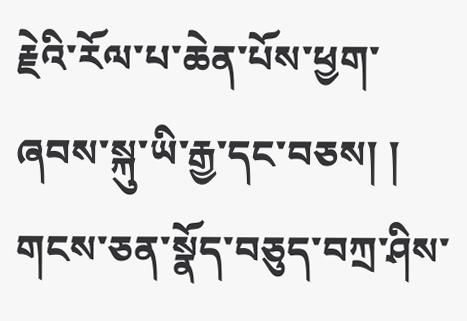རྗེའི་རོལ་པ་ཆེན་པོས་ཕྱག་ཞབས་སྐུ་ཡི་རྒྱ་དང་བཅས། །
གངས་ཅན་སྣོད་བཅུད་བཀྲ་ཤིས་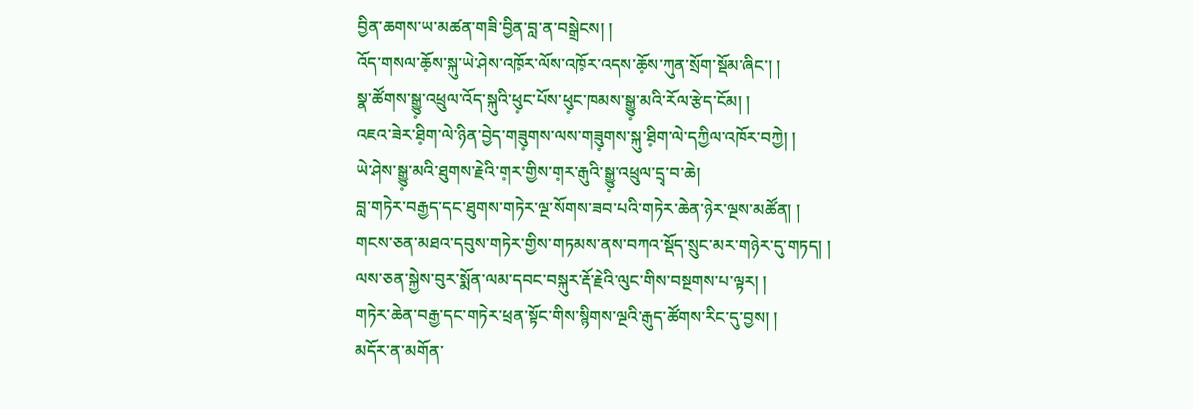བྱིན་ཆགས་ཡ་མཚན་གཟི་བྱིན་བླ་ན་བསྒྲེངས། །
འོད་གསལ་ཆོ༷ས་སྐུ་ཡེ་ཤེས་འཁོ༷ར་ལོས་འཁོ༷ར་འདས་ཆོ༷ས་ཀུན་སྲོག་སྡོམ་ཞིང་། །
སྣ་ཚོགས་སྒྱུ༷་འཕྲུལ་འོད་སྐུའི་ཕུ༷ང་པོས་ཕུ༷ང་ཁམས་སྒྱུ༷་མའི་རོལ་རྩེད་ངོམ། །
འཇའ་ཟེར་ཐི༷ག་ལེ་ཉིན་བྱེད་གཟུ༷གས་ལས་གཟུ༷གས་སྐུ་ཐི༷ག་ལེ་དཀྱིལ་འཁོར་བཀྱེ། །
ཡེ་ཤེས་སྒྱུ༷་མའི་ཐུགས་རྗེའི་ག༷ར་གྱིས་ག༷ར་རྒུའི་སྒྱུ༷་འཕྲུལ་དྲྭ་བ་ཆེ།
བླ་གཏེར་བརྒྱད་དང་ཐུགས་གཏེར་ལྔ་སོགས་ཟབ་པའི་གཏེར་ཆེན་ཉེར་ལྔས་མཚོན། །
གངས་ཅན་མཐའ་དབུས་གཏེར་གྱིས་གཏམས་ནས་བཀའ་སྡོད་སྲུང་མར་གཉེར་དུ་གཏད། །
ལས་ཅན་སྐྱེས་བུར་སྨོན་ལམ་དབང་བསྐུར་རྡོ་རྗེའི་ལུང་གིས་བསྔགས་པ་ལྟར། །
གཏེར་ཆེན་བརྒྱ་དང་གཏེར་ཕྲན་སྟོང་གིས་སྙིགས་ལྔའི་རྒུད་ཚོགས་རིང་དུ་བྱས། །
མདོར་ན་མགོན་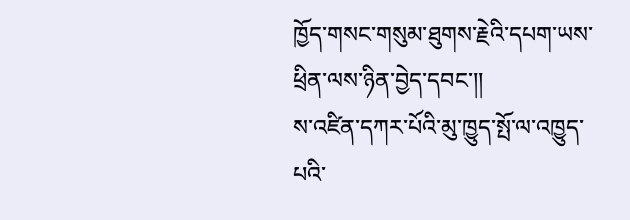ཁྱོད་གསང་གསུམ་ཐུགས་རྗེའི་དཔག་ཡས་ཕྲིན་ལས་ཉིན་བྱེད་དབང་།།
ས་འཛིན་དཀར་པོའི་མུ་ཁྱུད་སྤོ་ལ་འཁྱུད་པའི་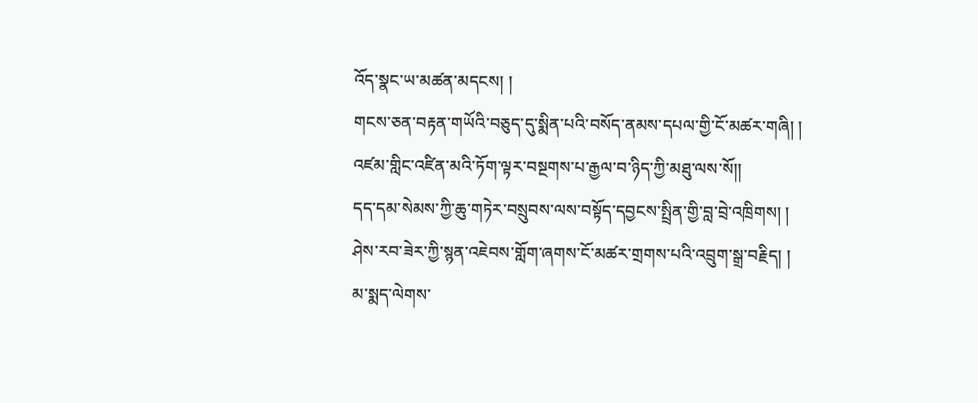འོད་སྣང་ཡ་མཚན་མདངས། །
གངས་ཅན་བརྟན་གཡོའི་བཅུད་དུ་སྨིན་པའི་བསོད་ནམས་དཔལ་གྱི་ངོ་མཚར་གཞི། །
འཛམ་གླིང་འཛིན་མའི་ཏོག་ལྟར་བསྔགས་པ་རྒྱལ་བ་ཉིད་ཀྱི་མཐུ་ལས་སོ།།
དད་དམ་སེམས་ཀྱི་ཆུ་གཏེར་བསྲུབས་ལས་བསྟོད་དབྱངས་སྤྲིན་གྱི་བླ་བྲེ་འཁྲིགས། །
ཤེས་རབ་ཟེར་ཀྱི་སྙན་འཇེབས་གློག་ཞགས་ངོ་མཚར་གྲགས་པའི་འབྲུག་སྒྲ་བརྗིད། །
མ་སྨད་ལེགས་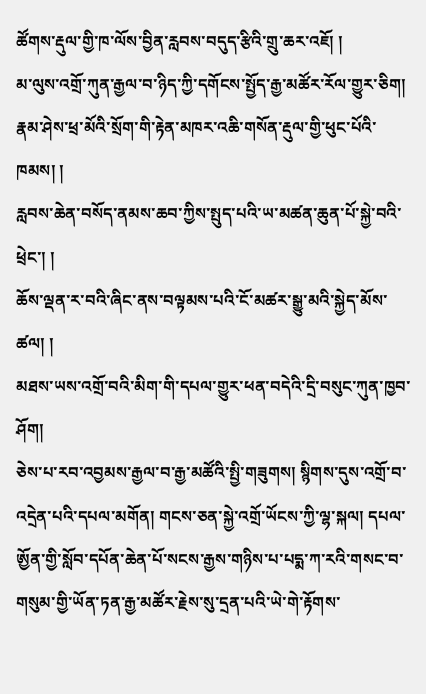ཚོགས་རྡུལ་གྱི་ཁ་ལོས་བྱིན་རླབས་བདུད་རྩིའི་གྲུ་ཆར་འཇོ། །
མ་ལུས་འགྲོ་ཀུན་རྒྱལ་བ་ཉིད་ཀྱི་དགོངས་སྤྱོད་རྒྱ་མཚོར་རོལ་གྱུར་ཅིག།
རྣམ་ཤེས་ཕྲ་མོའི་སྲོག་གི་རྟེན་མཁར་འཆི་གསོན་རྡུལ་གྱི་ཕུང་པོའི་ཁམས། །
རླབས་ཆེན་བསོད་ནམས་ཆབ་ཀྱིས་སྤུད་པའི་ཡ་མཚན་ཆུན་པོ་སྐྱེ་བའི་ཕྲེང་། །
ཆོས་ལྡན་ར་བའི་ཞིང་ནས་བལྟམས་པའི་ངོ་མཚར་སྒྱུ་མའི་སྐྱེད་མོས་ཚལ། །
མཐས་ཡས་འགྲོ་བའི་མིག་གི་དཔལ་གྱུར་ཕན་བདེའི་དྲི་བསུང་ཀུན་ཁྱབ་ཤོག།
ཅེས་པ་རབ་འབྱམས་རྒྱལ་བ་རྒྱ་མཚོའི་སྤྱི་གཟུགས། སྙིགས་དུས་འགྲོ་བ་འདྲེན་པའི་དཔལ་མགོན། གངས་ཅན་སྐྱེ་འགྲོ་ཡོངས་ཀྱི་ལྷ་སྐལ། དཔལ་ཨྱོན་གྱི་སློབ་དཔོན་ཆེན་པོ་སངས་རྒྱས་གཉིས་པ་པདྨ་ཀ་རའི་གསང་བ་གསུམ་གྱི་ཡོན་ཏན་རྒྱ་མཚོར་རྗེས་སུ་དྲན་པའི་ཡེ་གེ་རྟོགས་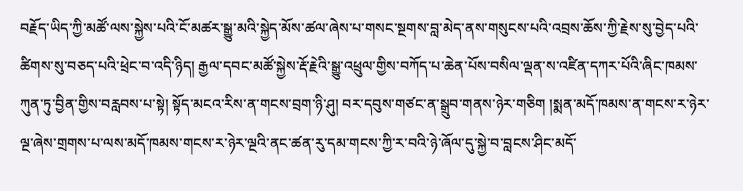བརྗོད་ཡིད་ཀྱི་མཚོ་ལས་སྐྱེས་པའི་ངོ་མཚར་སྒྱུ་མའི་སྐྱེད་མོས་ཚལ་ཞེས་པ་གསང་སྔགས་བླ་མེད་ནས་གསུངས་པའི་འབྲས་ཆོས་ཀྱི་རྗེས་སུ་བྱེད་པའི་ཚིགས་སུ་བཅད་པའི་ཕྲེང་བ་འདི་ཉིད། རྒྱལ་དབང་མཚོ་སྐྱེས་རྡོ་རྗེའི་སྒྱུ་འཕྲུལ་གྱིས་བཀོད་པ་ཆེན་པོས་བསིལ་ལྡན་ས་འཛིན་དཀར་པོའི་ཞིང་ཁམས་ཀུན་ཏུ་བྱིན་གྱིས་བརླབས་པ་སྟེ། སྟོད་མངའ་རིས་ན་གངས་བྲག་ཉི་ཤུ། བར་དབུས་གཙང་ན་སྒྲུབ་གནས་ཉེར་གཅིག །སྨན་མདོ་ཁམས་ན་གངས་ར་ཉེར་ལྔ་ཞེས་གྲགས་པ་ལས་མདོ་ཁམས་གངས་ར་ཉེར་ལྔའི་ནང་ཚན་རུ་དམ་གངས་ཀྱི་ར་བའི་ཉེ་ཞོལ་དུ་སྐྱེ་བ་བླངས་ཤིང་མདོ་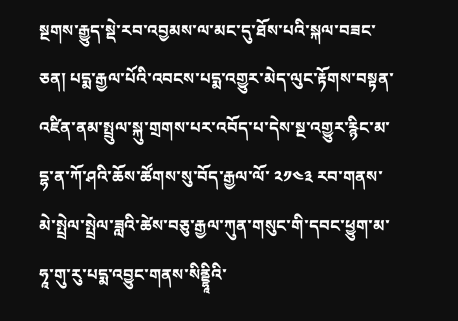སྔགས་རྒྱུད་སྡེ་རབ་འབྱམས་ལ་མང་དུ་ཐོས་པའི་སྐལ་བཟང་ཅན། པདྨ་རྒྱལ་པོའི་འབངས་པདྨ་འགྱུར་མེད་ལུང་རྟོགས་བསྟན་འཛིན་ནམ་སྤྲུལ་སྐུ་གྲགས་པར་འབོད་པ་དེས་སྔ་འགྱུར་རྙིང་མ་དྷ་ན་ཀོ་ཤའི་ཆོས་ཚོགས་སུ་བོད་རྒྱལ་ལོ་ ༢༡༤༣ རབ་གནས་མེ་སྤྲེལ་སྤྲེལ་ཟླའི་ཚེས་བཅུ་རྒྱལ་ཀུན་གསུང་གི་དབང་ཕྱུག་མ་ཧཱ་གུ་རུ་པདྨ་འབྱུང་གནས་སིནྡྷཱིའི་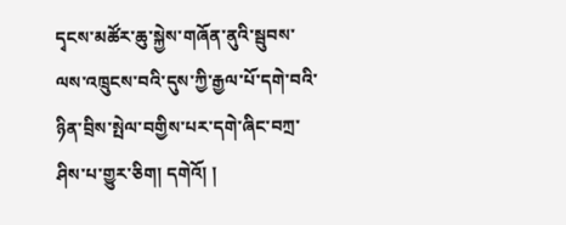དྭངས་མཚོར་ཆུ་སྐྱེས་གཞོན་ནུའི་སྦུབས་ལས་འཁྲུངས་བའི་དུས་ཀྱི་རྒྱལ་པོ་དགེ་བའི་ཉིན་བྲིས་སྤེལ་བགྱིས་པར་དགེ་ཞིང་བཀྲ་ཤིས་པ་གྱུར་ཅིག། དགེའོ། །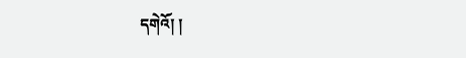དགེའོ། །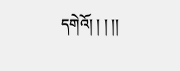དགེའོ། ། ། །།